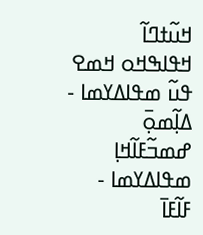ߞߎ߬ߙߣߊ߬ ߞߟߊߒߞߋ ߞߘߐ ߟߎ߬ ߘߟߊߡߌߘߊ - ߡߊ߲߬ߘߋ߲߫ ߝߘߏ߬ߓߊ߬ߞߊ߲ ߘߟߊߡߌߘߊ - ߓߊ߬ߓߊ߫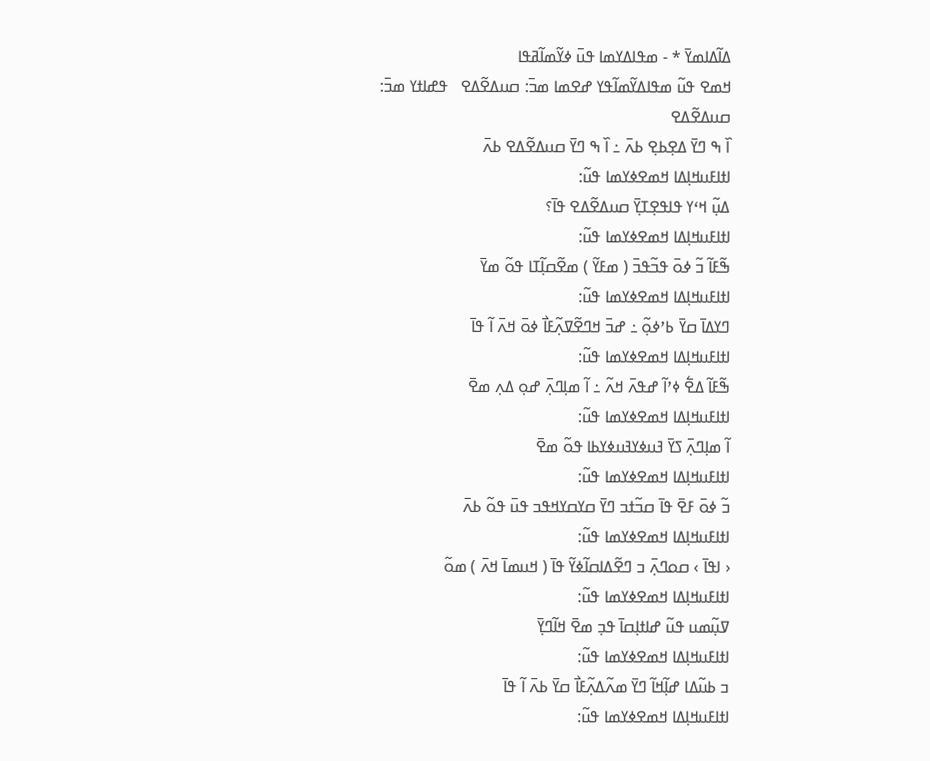ߡߊ߬ߡߊߘߌ߫ * - ߘߟߊߡߌߘߊ ߟߎ߫ ߦߌ߬ߘߊ߬ߥߟߊ
ߞߘߐ ߟߎ߬ ߘߟߊߡߌ߬ߘߊ߬ߟߌ ߝߐߘߊ ߘߏ߫: ߛߎߡߐ߬ߡߐ   ߟߝߊߙߌ ߘߏ߫:
ߛߎߡߐ߬ߡߐ
ߊ߰ ߒ ߣߌ߫ ߡߐ߲ߕߐ߲ ߕߍ߫ ߸ ߊ߰ ߒ ߣߌ߫ ߛߎߡߐ߬ߡߐ ߕߍ߫
ߊߙߊߓߎߞߊ߲ߡߊ ߞߘߐߦߌߘߊ ߟߎ߬:
ߡߎ߲߬ ߞߵߌ ߟߊߟߐ߲ߠߌ߲߫ ߛߎߡߐ߬ߡߐ ߟߊ߫؟
ߊߙߊߓߎߞߊ߲ߡߊ ߞߘߐߦߌߘߊ ߟߎ߬:
ߒ߬ߓߊ߬ ߏ߬ ߦߋ߫ ߟߏ߬ߟߏ߫ ( ߘߓߌ߬ ) ߘߐ߬ߛߊ߲߬ߠߊ ߟߋ߬ ߘߌ߫
ߊߙߊߓߎߞߊ߲ߡߊ ߞߘߐߦߌߘߊ ߟߎ߬:
ߣߌߡߊ߫ ߛߌ߫ ߕߴߦߋ߲߬ ߸ ߝߏ߫ ߞߣߐ߬ߜߍ߲߬ߓߊ߯ ߦߋ߫ ߞߍ߫ ߊ߬ ߟߊ߫
ߊߙߊߓߎߞߊ߲ߡߊ ߞߘߐߦߌߘߊ ߟߎ߬:
ߒ߬ߓߊ߬ ߡߐ߱ ߦߴߊ߬ ߝߟߍ߫ ߞߍ߬ ߸ ߊ߬ ߘߊ߲ߣߍ߲߫ ߝߋ߲ ߡߍ߲ ߘߐ߫
ߊߙߊߓߎߞߊ߲ߡߊ ߞߘߐߦߌߘߊ ߟߎ߬:
ߊ߬ ߘߊ߲ߣߍ߲߫ ߖߌ߫ ߔߎߦߌߔߎߦߌߕߊ ߟߋ߬ ߘߐ߫
ߊߙߊߓߎߞߊ߲ߡߊ ߞߘߐߦߌߘߊ ߟߎ߬:
ߏ߬ ߦߋ߫ ߓߐ߫ ߟߊ߫ ߛߏ߬ߙߏ ߣߌ߫ ߛߌߛߌߞߟߏ ߟߎ߫ ߟߋ߬ ߕߍ߫
ߊߙߊߓߎߞߊ߲ߡߊ ߞߘߐߦߌߘߊ ߟߎ߬:
‹ ߊߟߊ߫ › ߛߋߣߍ߲߫ ߏ ߣߐ߬ߡߊߛߊ߬ߦߌ߬ ߟߊ߫ ( ߞߎߘߊ߫ ߞߍ߫ ) ߘߋ߬
ߊߙߊߓߎߞߊ߲ߡߊ ߞߘߐߦߌߘߊ ߟߎ߬:
ߜߎ߲߬ߘߎ ߟߎ߬ ߝߊߙߊ߲ߛߊ߫ ߟߏ߲ ߘߐ߫ ߞߊ߬ߣߌ߲߫
ߊߙߊߓߎߞߊ߲ߡߊ ߞߘߐߦߌߘߊ ߟߎ߬:
ߏ ߕߎ߬ߡߊ ߝߊ߲߬ߞߊ߬ ߣߌ߫ ߘߍ߬ߡߍ߲߬ߓߊ߯ ߛߌ߫ ߕߍ߫ ߊ߬ ߟߊ߫
ߊߙߊߓߎߞߊ߲ߡߊ ߞߘߐߦߌߘߊ ߟߎ߬: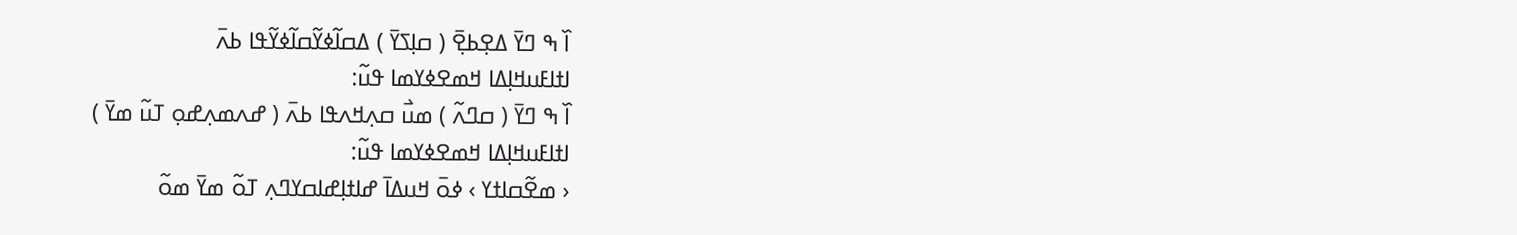ߊ߰ ߒ ߣߌ߫ ߡߐ߲ߕߐ߲߫ ( ߛߊ߲ߖߌ߫ ) ߡߛߊ߬ߦߌ߬ߛߊ߬ߦߌ߬ߟߊ ߕߍ߫
ߊߙߊߓߎߞߊ߲ߡߊ ߞߘߐߦߌߘߊ ߟߎ߬:
ߊ߰ ߒ ߣߌ߫ ( ߛߣߍ߬ ) ߘߎ߯ ߛߍ߲ߞߍߟߊ ߕߍ߫ ( ߝߍߘߍ߲ߝߋ߲ ߠߎ߬ ߘߌ߫ )
ߊߙߊߓߎߞߊ߲ߡߊ ߞߘߐߦߌߘߊ ߟߎ߬:
‹ ߘߐ߬ߛߊߙߌ › ߦߋ߫ ߞߎߡߊ߫ ߝߊߙߊ߲ߝߊߛߌߣߍ߲ ߠߋ߬ ߘߌ߫ ߘߋ߬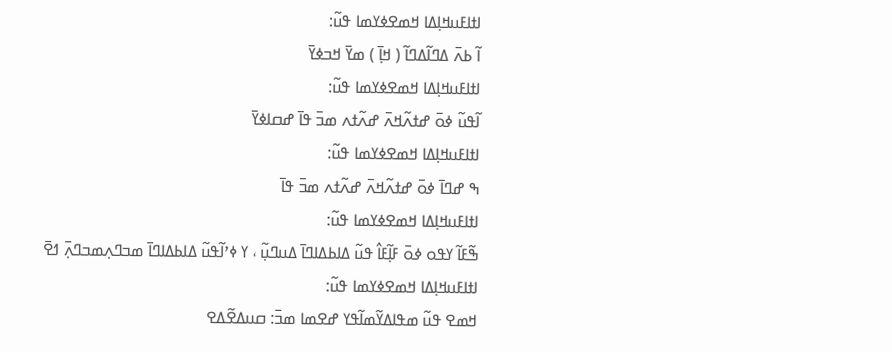ߊߙߊߓߎߞߊ߲ߡߊ ߞߘߐߦߌߘߊ ߟߎ߬:
ߊ߬ ߕߍ߫ ߡߣߊ߬ߡߣߊ߬ ( ߞߊ߲߫ ) ߘߌ߫ ߞߏߦߌ߫
ߊߙߊߓߎߞߊ߲ߡߊ ߞߘߐߦߌߘߊ ߟߎ߬:
ߊ߬ߟߎ߬ ߦߋ߫ ߝߙߍ߬ߞߍ߫ ߝߍ߬ߙߍ ߘߏ߫ ߟߊ߫ ߝߛߊߦߌ߫
ߊߙߊߓߎߞߊ߲ߡߊ ߞߘߐߦߌߘߊ ߟߎ߬:
ߒ ߝߣߊ߫ ߦߋ߫ ߝߙߍ߬ߞߍ߫ ߝߍ߬ߙߍ ߘߏ߫ ߟߊ߫
ߊߙߊߓߎߞߊ߲ߡߊ ߞߘߐߦߌߘߊ ߟߎ߬:
ߒ߬ߓߊ߬ ߌߟߋ ߦߋ߫ ߓߊ߲߬ߓߊ߮ ߟߎ߬ ߡߊߕߡߊߣߊ߫ ߡߎߣߎ߲߬ ، ߌ ߦߴߊ߬ߟߎ߬ ߡߊߕߡߊߣߊ߫ ߘߏߣߍ߲ߘߏߣߍ߲߫ ߗߐ߫
ߊߙߊߓߎߞߊ߲ߡߊ ߞߘߐߦߌߘߊ ߟߎ߬:
ߞߘߐ ߟߎ߬ ߘߟߊߡߌ߬ߘߊ߬ߟߌ ߝߐߘߊ ߘߏ߫: ߛߎߡߐ߬ߡߐ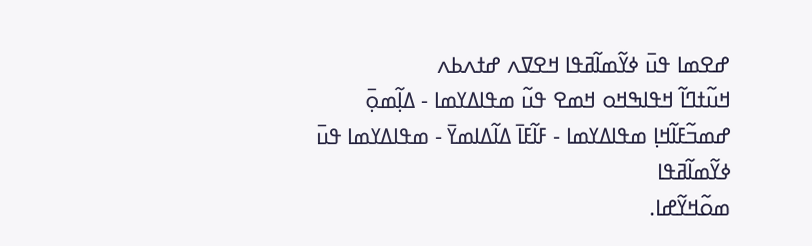ߝߐߘߊ ߟߎ߫ ߦߌ߬ߘߊ߬ߥߟߊ ߞߐߜߍ ߝߙߍߕߍ
ߞߎ߬ߙߣߊ߬ ߞߟߊߒߞߋ ߞߘߐ ߟߎ߬ ߘߟߊߡߌߘߊ - ߡߊ߲߬ߘߋ߲߫ ߝߘߏ߬ߓߊ߬ߞߊ߲ ߘߟߊߡߌߘߊ - ߓߊ߬ߓߊ߫ ߡߊ߬ߡߊߘߌ߫ - ߘߟߊߡߌߘߊ ߟߎ߫ ߦߌ߬ߘߊ߬ߥߟߊ
ߘߋ߬ߞߌ߬ߝߊ.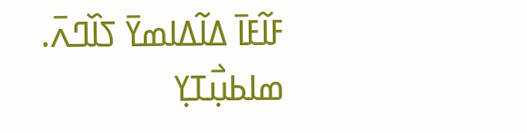ߓߊ߬ߓߊ߫ ߡߊ߬ߡߊߘߌ߫ ߖߊ߰ߣߍ߫.
ߘߊߕߎ߲߯ߠߌ߲